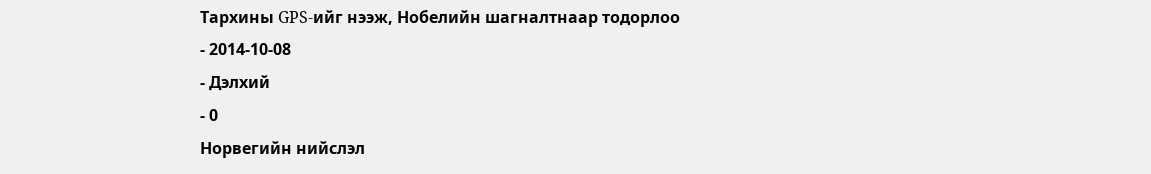Тархины GPS-ийг нээж, Нобелийн шагналтнаар тодорлоо
- 2014-10-08
- Дэлхий
- 0
Норвегийн нийслэл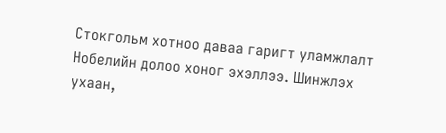Стокгольм хотноо даваа гаригт уламжлалт Нобелийн долоо хоног эхэллээ. Шинжлэх ухаан,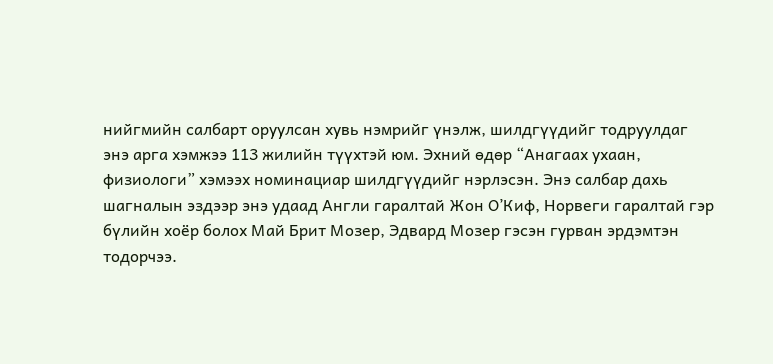нийгмийн салбарт оруулсан хувь нэмрийг үнэлж, шилдгүүдийг тодруулдаг энэ арга хэмжээ 113 жилийн түүхтэй юм. Эхний өдөр “Анагаах ухаан, физиологи” хэмээх номинациар шилдгүүдийг нэрлэсэн. Энэ салбар дахь шагналын эздээр энэ удаад Англи гаралтай Жон О’Киф, Норвеги гаралтай гэр бүлийн хоёр болох Май Брит Мозер, Эдвард Мозер гэсэн гурван эрдэмтэн тодорчээ.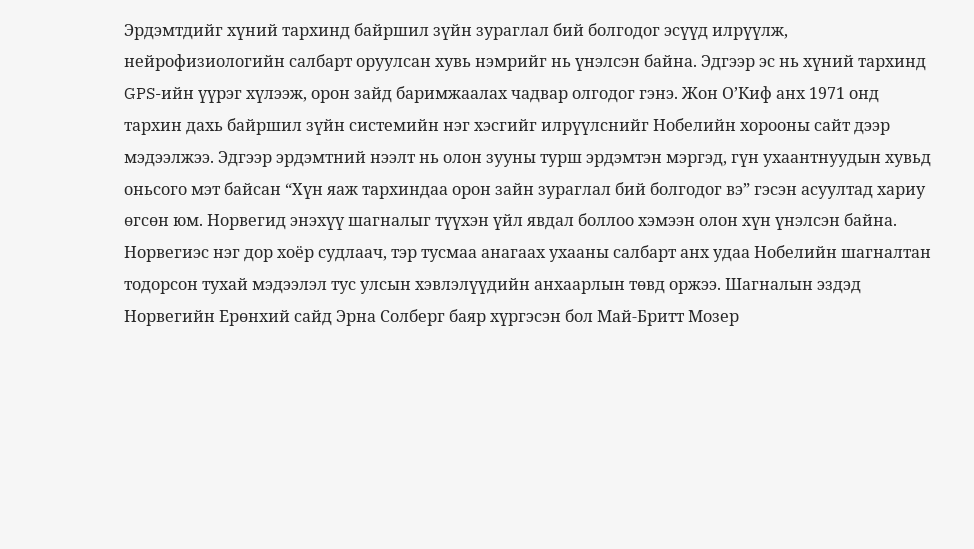Эрдэмтдийг хүний тархинд байршил зүйн зураглал бий болгодог эсүүд илрүүлж, нейрофизиологийн салбарт оруулсан хувь нэмрийг нь үнэлсэн байна. Эдгээр эс нь хүний тархинд GPS-ийн үүрэг хүлээж, орон зайд баримжаалах чадвар олгодог гэнэ. Жон О’Киф анх 1971 онд тархин дахь байршил зүйн системийн нэг хэсгийг илрүүлснийг Нобелийн хорооны сайт дээр мэдээлжээ. Эдгээр эрдэмтний нээлт нь олон зууны турш эрдэмтэн мэргэд, гүн ухаантнуудын хувьд оньсого мэт байсан “Хүн яаж тархиндаа орон зайн зураглал бий болгодог вэ” гэсэн асуултад хариу өгсөн юм. Норвегид энэхүү шагналыг түүхэн үйл явдал боллоо хэмээн олон хүн үнэлсэн байна. Норвегиэс нэг дор хоёр судлаач, тэр тусмаа анагаах ухааны салбарт анх удаа Нобелийн шагналтан тодорсон тухай мэдээлэл тус улсын хэвлэлүүдийн анхаарлын төвд оржээ. Шагналын эздэд Норвегийн Ерөнхий сайд Эрна Солберг баяр хүргэсэн бол Май-Бритт Мозер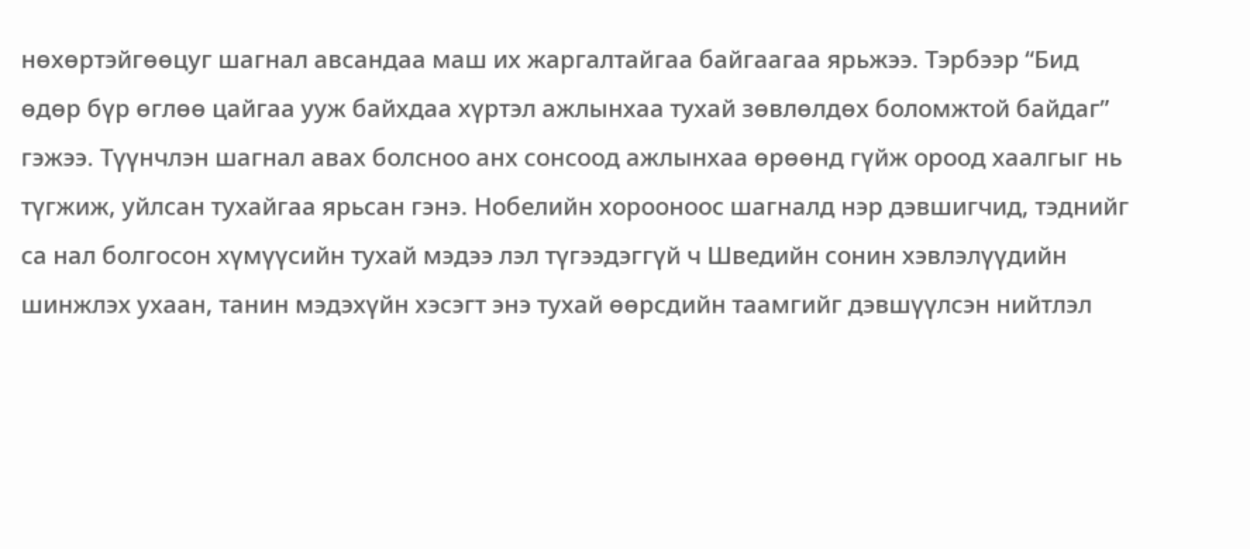нөхөртэйгөөцуг шагнал авсандаа маш их жаргалтайгаа байгаагаа ярьжээ. Тэрбээр “Бид өдөр бүр өглөө цайгаа ууж байхдаа хүртэл ажлынхаа тухай зөвлөлдөх боломжтой байдаг” гэжээ. Түүнчлэн шагнал авах болсноо анх сонсоод ажлынхаа өрөөнд гүйж ороод хаалгыг нь түгжиж, уйлсан тухайгаа ярьсан гэнэ. Нобелийн хорооноос шагналд нэр дэвшигчид, тэднийг са нал болгосон хүмүүсийн тухай мэдээ лэл түгээдэггүй ч Шведийн сонин хэвлэлүүдийн шинжлэх ухаан, танин мэдэхүйн хэсэгт энэ тухай өөрсдийн таамгийг дэвшүүлсэн нийтлэл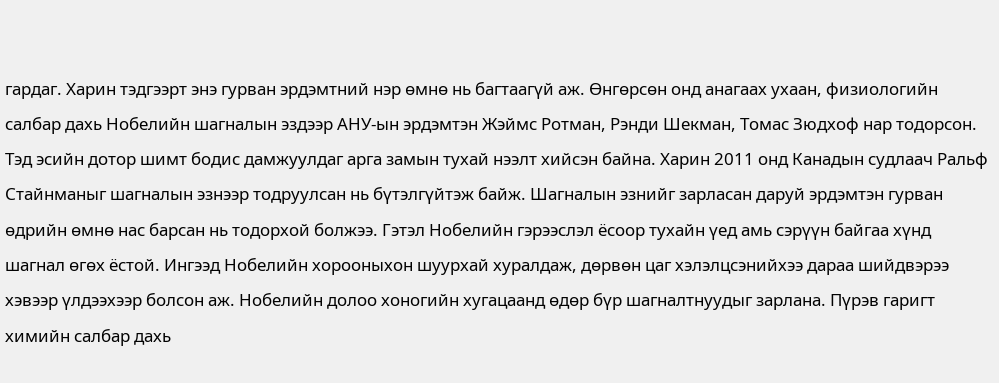гардаг. Харин тэдгээрт энэ гурван эрдэмтний нэр өмнө нь багтаагүй аж. Өнгөрсөн онд анагаах ухаан, физиологийн салбар дахь Нобелийн шагналын эздээр АНУ-ын эрдэмтэн Жэймс Ротман, Рэнди Шекман, Томас Зюдхоф нар тодорсон. Тэд эсийн дотор шимт бодис дамжуулдаг арга замын тухай нээлт хийсэн байна. Харин 2011 онд Канадын судлаач Ральф Стайнманыг шагналын эзнээр тодруулсан нь бүтэлгүйтэж байж. Шагналын эзнийг зарласан даруй эрдэмтэн гурван өдрийн өмнө нас барсан нь тодорхой болжээ. Гэтэл Нобелийн гэрээслэл ёсоор тухайн үед амь сэрүүн байгаа хүнд шагнал өгөх ёстой. Ингээд Нобелийн хорооныхон шуурхай хуралдаж, дөрвөн цаг хэлэлцсэнийхээ дараа шийдвэрээ хэвээр үлдээхээр болсон аж. Нобелийн долоо хоногийн хугацаанд өдөр бүр шагналтнуудыг зарлана. Пүрэв гаригт химийн салбар дахь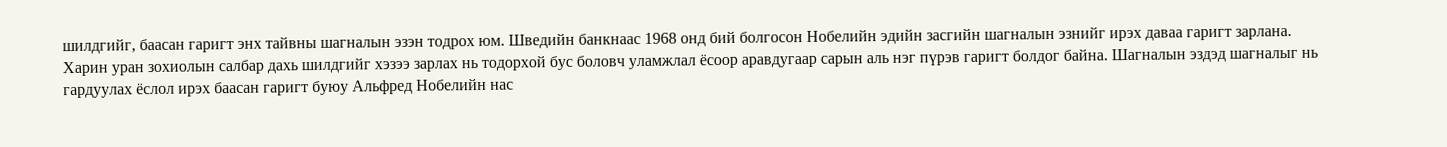шилдгийг, баасан гаригт энх тайвны шагналын эзэн тодрох юм. Шведийн банкнаас 1968 онд бий болгосон Нобелийн эдийн засгийн шагналын эзнийг ирэх даваа гаригт зарлана. Харин уран зохиолын салбар дахь шилдгийг хэзээ зарлах нь тодорхой бус боловч уламжлал ёсоор аравдугаар сарын аль нэг пүрэв гаригт болдог байна. Шагналын эздэд шагналыг нь гардуулах ёслол ирэх баасан гаригт буюу Альфред Нобелийн нас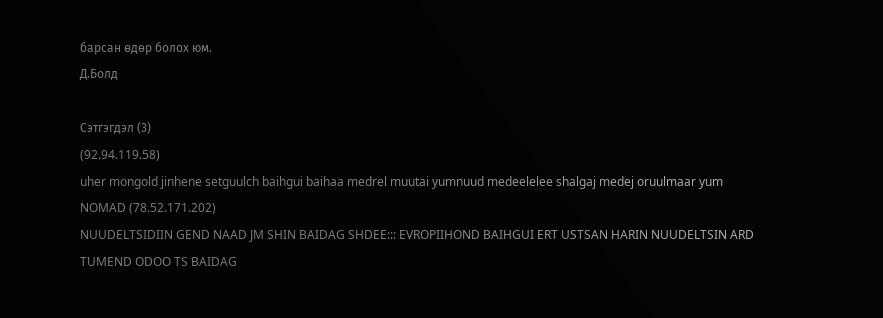барсан өдөр болох юм.
Д.Болд

Сэтгэгдэл (3)
(92.94.119.58)
uher mongold jinhene setguulch baihgui baihaa medrel muutai yumnuud medeelelee shalgaj medej oruulmaar yum
NOMAD (78.52.171.202)
NUUDELTSIDIIN GEND NAAD JM SHIN BAIDAG SHDEE::: EVROPIIHOND BAIHGUI ERT USTSAN HARIN NUUDELTSIN ARD TUMEND ODOO TS BAIDAG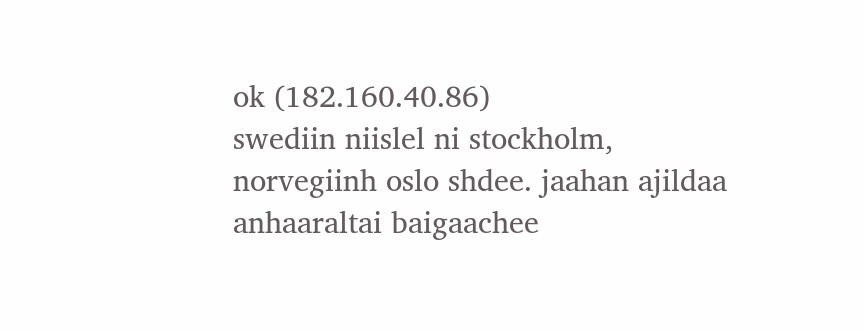ok (182.160.40.86)
swediin niislel ni stockholm, norvegiinh oslo shdee. jaahan ajildaa anhaaraltai baigaachee